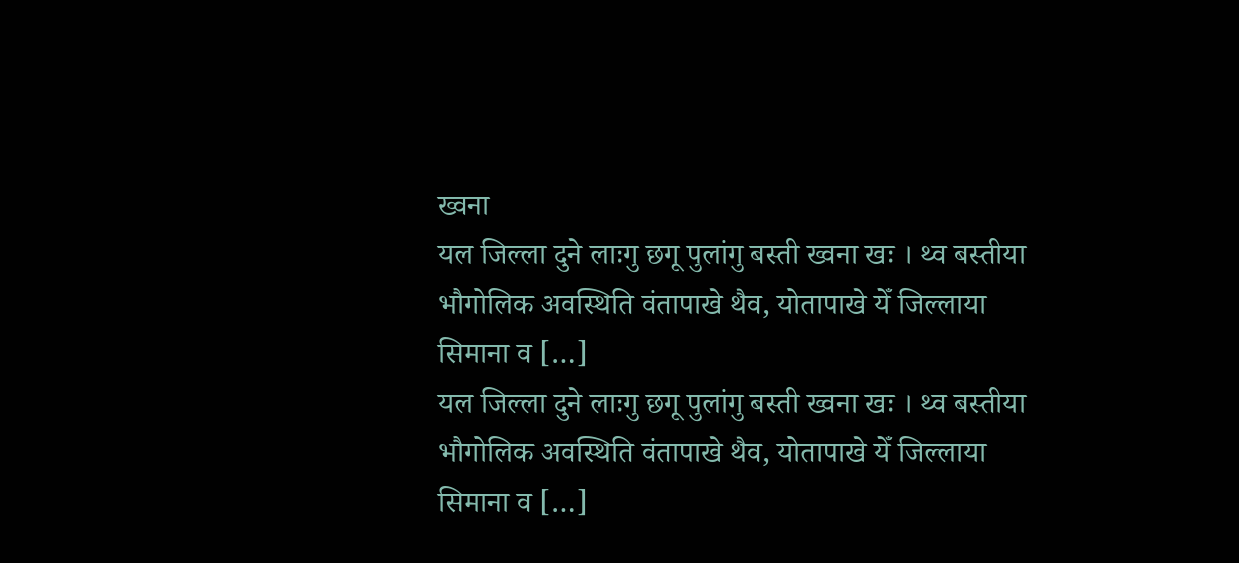ख्वना
यल जिल्ला दुने लाःगु छगू पुलांगु बस्ती ख्वना खः । थ्व बस्तीया भौगोलिक अवस्थिति वंतापाखे थैव, योतापाखे येँ जिल्लाया सिमाना व […]
यल जिल्ला दुने लाःगु छगू पुलांगु बस्ती ख्वना खः । थ्व बस्तीया भौगोलिक अवस्थिति वंतापाखे थैव, योतापाखे येँ जिल्लाया सिमाना व […]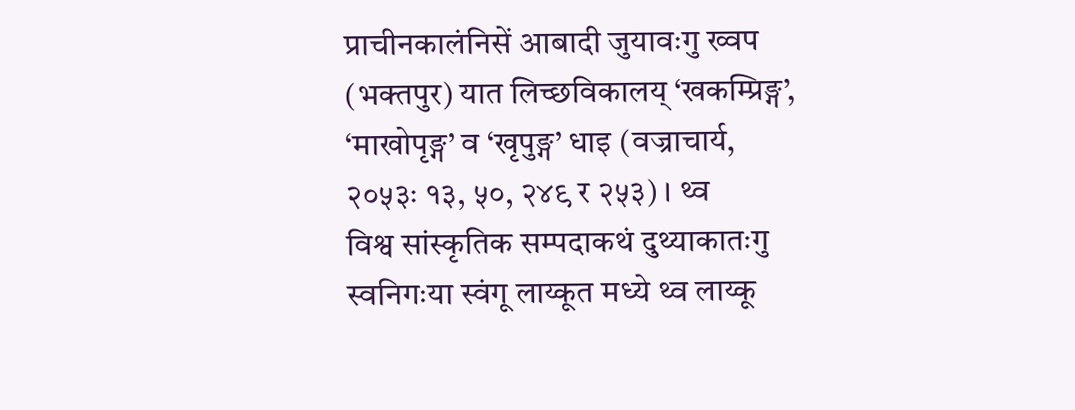प्राचीनकालंनिसें आबादी जुयावःगु ख्वप (भक्तपुर) यात लिच्छविकालय् ‘खकम्प्रिङ्ग’, ‘माखोपृङ्ग’ व ‘खृपुङ्ग’ धाइ (वज्राचार्य, २०५३ः १३, ५०, २४९ र २५३) । थ्व
विश्व सांस्कृतिक सम्पदाकथं दुथ्याकातःगु स्वनिगःया स्वंगू लाय्कूत मध्ये थ्व लाय्कू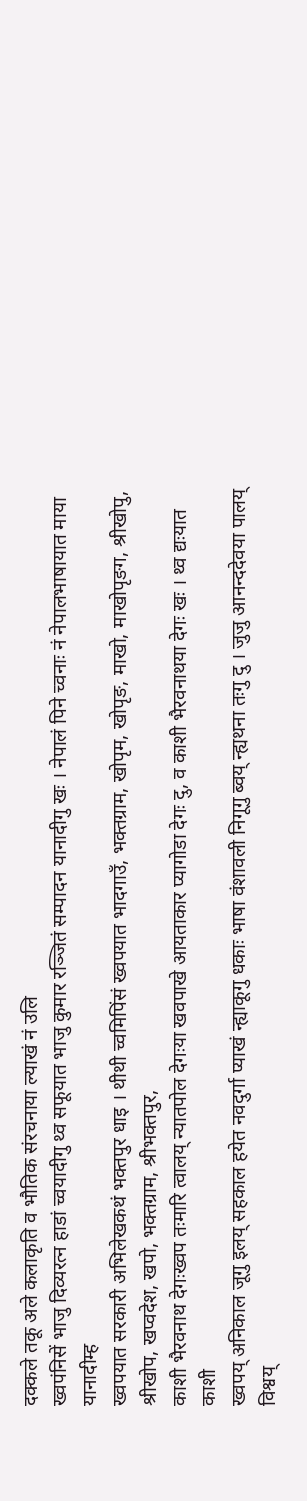दक्कले तकू अले कलाकृति व भौतिक संरचनाया ल्याखं नं उलि
ख्वपंनिसें भाजु दिव्यरत्न हाडां च्वयादीगु थ्व सफूयात भाजु कुमार रञ्जितं सम्पादन यानादीगु खः । नेपालं पिने च्वनाः नं नेपालभाषायात माया यानादीम्ह
ख्वपयात सरकारी अभिलेखकथं भक्तपुर धाइ । थीथी च्वमिपिंसं ख्वपयात भादगाउँ, भक्तग्राम, खोपृम, खोपृङ, माखो, माखोपृङग, श्रीखोपु, श्रीखोप, खप्वदेश, खपो, भक्तग्राम, श्रीभक्तपुर,
काशी भैरवनाथ देगःख्वप तःमारि त्वालय् न्यातपोल देगःया खवपाखे आयताकार प्यागोडा देगः दु, व काशी भैरवनाथया देगः खः । थ्व द्यःयात काशी
ख्वपय् अनिकाल जूगु इलय् सहकाल हयेत नवदुर्गा प्याखं न्ह्याकूगु धकाः भाषा वंशावली निगूगु ब्वय् न्ह्यथना तःगु दु । जुजु आनन्ददेवया पालय्
विश्वय्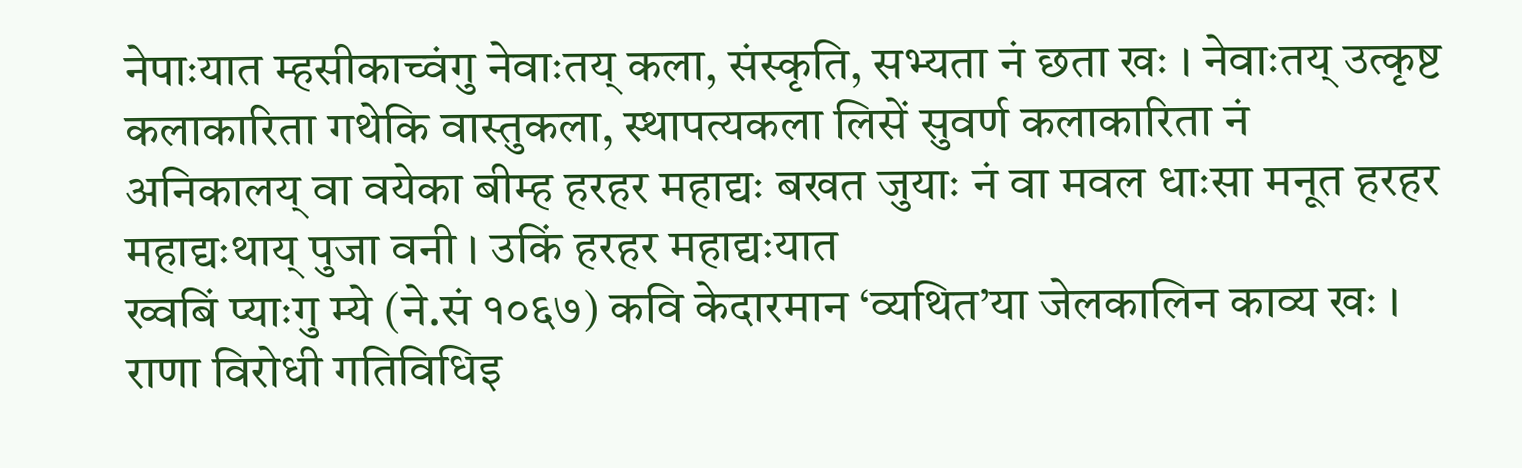नेपाःयात म्हसीकाच्वंगु नेवाःतय् कला, संस्कृति, सभ्यता नं छता खः । नेवाःतय् उत्कृष्ट कलाकारिता गथेकि वास्तुकला, स्थापत्यकला लिसें सुवर्ण कलाकारिता नं
अनिकालय् वा वयेका बीम्ह हरहर महाद्यः बखत जुयाः नं वा मवल धाःसा मनूत हरहर महाद्यःथाय् पुजा वनी । उकिं हरहर महाद्यःयात
ख्वबिं प्याःगु म्ये (ने.सं १०६७) कवि केदारमान ‘व्यथित’या जेलकालिन काव्य खः । राणा विरोधी गतिविधिइ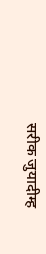सरीक जुयादीम्ह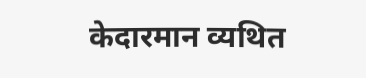केदारमान व्यथित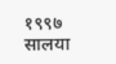१९९७ सालया